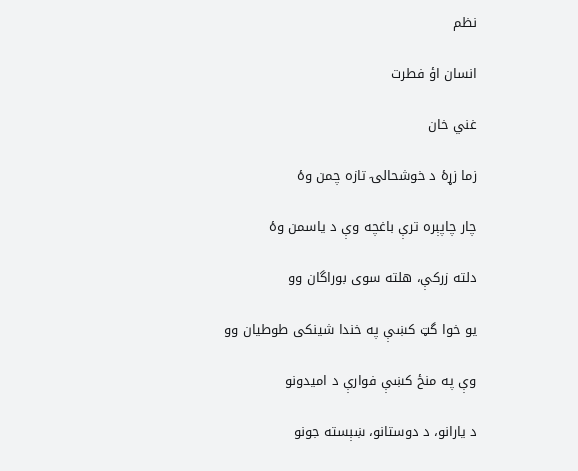نظم

انسان اؤ فطرت

غني خان

زما زړۀ د خوشحالۍ تازه چمن وۀ

چار چاپېره ترې باغچه وې د ياسمن وۀ

دلته زرکې، هلته سوی بوراگان وو

يو خوا گټ کښې په خندا شينکی طوطيان وو

وې په منځ کښې فوارې د اميدونو

د يارانو، د دوستانو، ښېسته جونو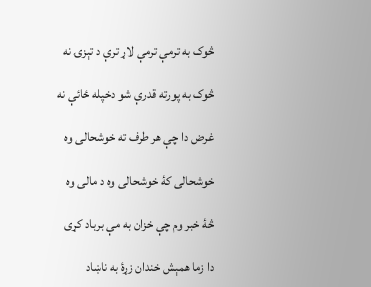څوک به ترمې ترمې لاړ ترې د تېزۍ نه

څوک به پورته قدرې شو دخپله ځائې نه

غرض دا چې هر طرف ته خوشحالی وه

خوشحالی کۀ خوشحالی وه د مالی وه

څۀ خبر وم چې خزان به مې برباد کړی

دا زما همېش خندان زړۀ به ناښاد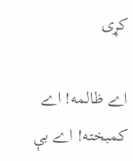کړی

اے ظالمه! اے کمبخته! اے بې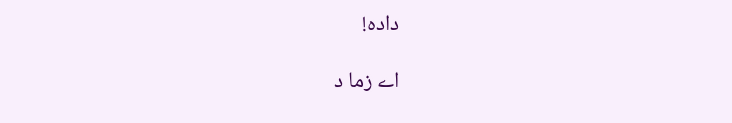داده!

اے زما د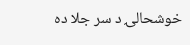خوشحالۍ د سر جلا ده